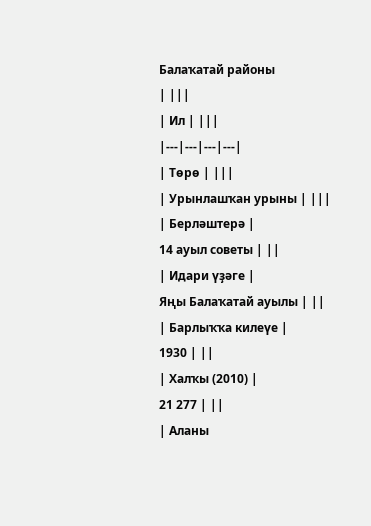Балаҡатай районы
| |||
| Ил | |||
|---|---|---|---|
| Төрө | |||
| Урынлашҡан урыны | |||
| Берләштерә |
14 ауыл советы | ||
| Идари үҙәге |
Яңы Балаҡатай ауылы | ||
| Барлыҡҡа килеүе |
1930 | ||
| Халҡы (2010) |
21 277 | ||
| Аланы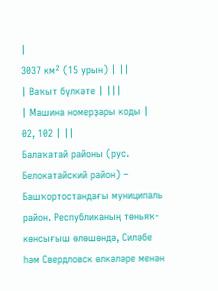|
3037 км² (15 урын) | ||
| Ваҡыт бүлкәте | |||
| Машина номерҙары коды |
02, 102 | ||
Балаҡатай районы (рус. Белокатайский район) – Башҡортостандағы муниципаль район. Республиканың төньяҡ-көнсығыш өлөшөндә, Силәбе һәм Свердловск өлкәләре менән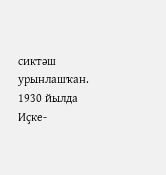сиктәш урынлашҡан. 1930 йылда Иҫке-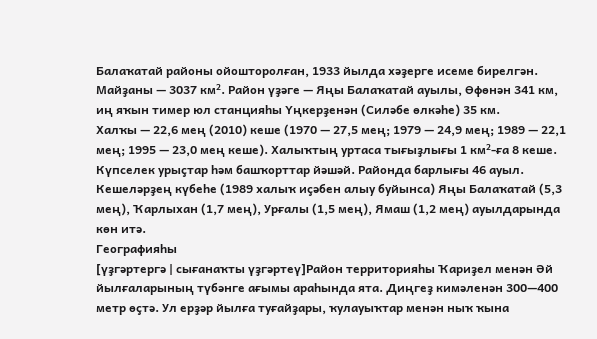Балаҡатай районы ойошторолған, 1933 йылда хәҙерге исеме бирелгән. Майҙаны — 3037 км². Район үҙәге — Яңы Балаҡатай ауылы, Өфөнән 341 км, иң яҡын тимер юл станцияһы Үңкерҙенән (Силәбе өлкәһе) 35 км.
Халҡы — 22,6 мең (2010) кеше (1970 — 27,5 мең; 1979 — 24,9 мең; 1989 — 22,1 мең; 1995 — 23,0 мең кеше). Халыҡтың уртаса тығыҙлығы 1 км²-ға 8 кеше. Күпселек урыҫтар һәм башҡорттар йәшәй. Районда барлығы 46 ауыл. Кешеләрҙең күбеһе (1989 халыҡ иҫәбен алыу буйынса) Яңы Балаҡатай (5,3 мең), Ҡарлыхан (1,7 мең), Урғалы (1,5 мең), Ямаш (1,2 мең) ауылдарында көн итә.
Географияһы
[үҙгәртергә | сығанаҡты үҙгәртеү]Район территорияһы Ҡариҙел менән Әй йылғаларының түбәнге ағымы араһында ята. Диңгеҙ кимәленән 300—400 метр өҫтә. Ул ерҙәр йылға туғайҙары, ҡулауыҡтар менән ныҡ ҡына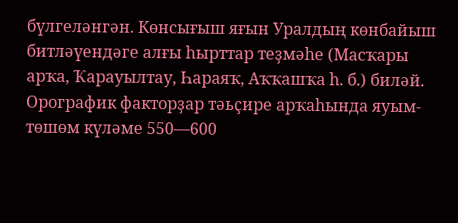бүлгеләнгән. Көнсығыш яғын Уралдың көнбайыш битләүендәге алғы һырттар теҙмәһе (Масҡары арҡа, Ҡарауылтау, Һараяҡ, Аҡҡашҡа һ. б.) биләй. Орографик факторҙар тәьҫире арҡаһында яуым-төшөм күләме 550—600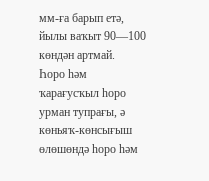мм-ға барып етә, йылы ваҡыт 90—100 көндән артмай.
Һоро һәм ҡарағусҡыл һоро урман тупрағы, ә көньяҡ-көнсығыш өлөшөндә һоро һәм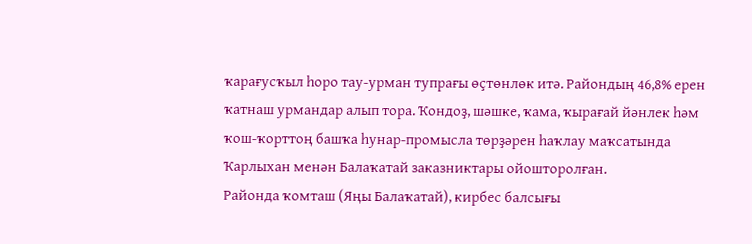ҡарағусҡыл һоро тау-урман тупрағы өҫтөнлөк итә. Райондың 46,8% ерен ҡатнаш урмандар алып тора. Ҡондоҙ, шәшке, ҡама, ҡырағай йәнлек һәм ҡош-ҡорттоң башҡа һунар-промысла төрҙәрен һаҡлау маҡсатында Ҡарлыхан менән Балаҡатай заказниктары ойошторолған.
Районда ҡомташ (Яңы Балаҡатай), кирбес балсығы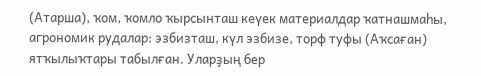(Атарша), ҡом, ҡомло ҡырсынташ кеүек материалдар ҡатнашмаһы, агрономик рудалар: эзбизташ, күл эзбизе, торф туфы (Аҡсаған) ятҡылыҡтары табылған. Уларҙың бер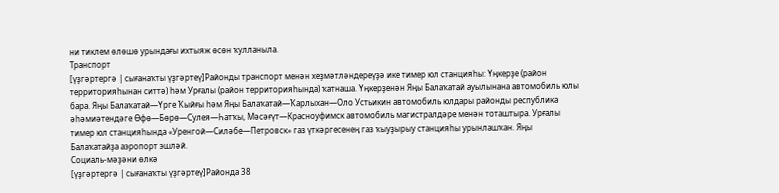ни тиклем өлөшө урындағы ихтыяж өсөн ҡулланыла.
Транспорт
[үҙгәртергә | сығанаҡты үҙгәртеү]Районды транспорт менән хеҙмәтләндереүҙә ике тимер юл станцияһы: Үңкерҙе (район территорияһынан ситтә) һәм Урғалы (район территорияһында) ҡатнаша. Үңкерҙенән Яңы Балаҡатай ауылынана автомобиль юлы бара. Яңы Балаҡатай—Үрге Ҡыйғы һәм Яңы Балаҡатай—Ҡарлыхан—Оло Устьикин автомобиль юлдары районды республика әһәмиәтендәге Өфө—Бөрө—Сулея—Һатҡы, Мәсәғүт—Красноуфимск автомобиль магистралдәре менән тоташтыра. Урғалы тимер юл станцияһында «Уренгой—Силәбе—Петровск» газ үткәргесенең газ ҡыуҙырыу станцияһы урынлашҡан. Яңы Балаҡатайҙа аэропорт эшләй.
Социаль-мәҙәни өлкә
[үҙгәртергә | сығанаҡты үҙгәртеү]Районда 38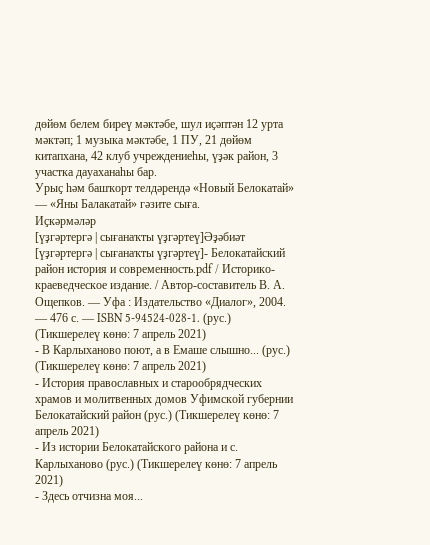дөйөм белем биреү мәктәбе, шул иҫәптән 12 урта мәктәп; 1 музыка мәктәбе, 1 ПУ, 21 дөйөм китапхана, 42 клуб учреждениеһы, үҙәк район, 3 участка дауаханаһы бар.
Урыҫ һәм башҡорт телдәрендә «Новый Белокатай» — «Яны Балакатай» гәзите сыға.
Иҫкәрмәләр
[үҙгәртергә | сығанаҡты үҙгәртеү]Әҙәбиәт
[үҙгәртергә | сығанаҡты үҙгәртеү]- Белокатайский район история и современность.pdf / Историко-краеведческое издание. / Автор-составитель В. А. Ощепков. — Уфа : Издательство «Диалог», 2004. — 476 с. — ISBN 5-94524-028-1. (рус.) (Тикшерелеү көнө: 7 апрель 2021)
- В Карлыханово поют, а в Емаше слышно... (рус.) (Тикшерелеү көнө: 7 апрель 2021)
- История православных и старообрядческих храмов и молитвенных домов Уфимской губернии Белокатайский район (рус.) (Тикшерелеү көнө: 7 апрель 2021)
- Из истории Белокатайского района и с. Карлыханово (рус.) (Тикшерелеү көнө: 7 апрель 2021)
- Здесь отчизна моя...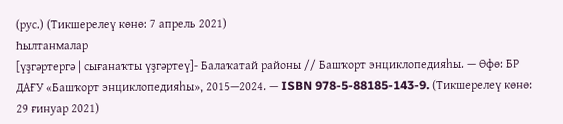(рус.) (Тикшерелеү көнө: 7 апрель 2021)
Һылтанмалар
[үҙгәртергә | сығанаҡты үҙгәртеү]- Балаҡатай районы // Башҡорт энциклопедияһы. — Өфө: БР ДАҒУ «Башҡорт энциклопедияһы», 2015—2024. — ISBN 978-5-88185-143-9. (Тикшерелеү көнө: 29 ғинуар 2021)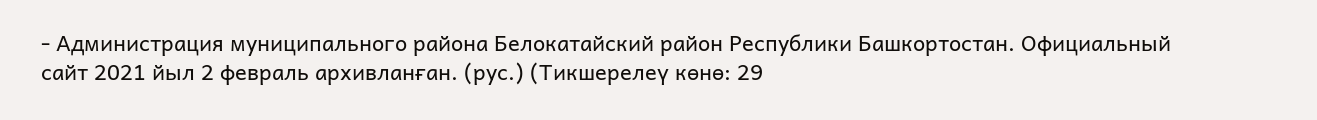- Администрация муниципального района Белокатайский район Республики Башкортостан. Официальный сайт 2021 йыл 2 февраль архивланған. (рус.) (Тикшерелеү көнө: 29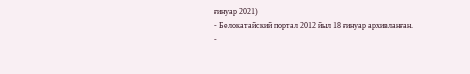ғинуар 2021)
- Белокатайский портал 2012 йыл 18 ғинуар архивланған.
-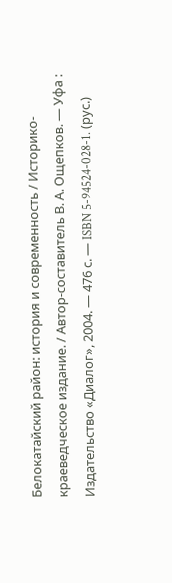Белокатайский район: история и современность / Историко-краеведческое издание. / Автор-составитель В. А. Ощепков. — Уфа : Издательство «Диалог», 2004. — 476 с. — ISBN 5-94524-028-1. (рус.)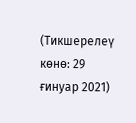(Тикшерелеү көнө: 29 ғинуар 2021)